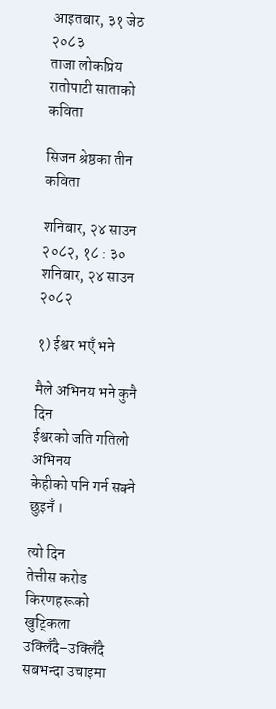आइतबार, ३१ जेठ २०८३
ताजा लोकप्रिय
रातोपाटी साताको कविता

सिजन श्रेष्ठका तीन कविता

शनिबार, २४ साउन २०८२, १८ : ३०
शनिबार, २४ साउन २०८२

१) ईश्वर भएँ भने

मैले अभिनय भने कुनै दिन
ईश्वरको जति गतिलो अभिनय
केहीको पनि गर्न सक्ने छुइनँ ।

त्यो दिन
तेत्तीस करोड किरणहरूको खुट्किला
उक्लिँदै–उक्लिँदै
सबभन्दा उचाइमा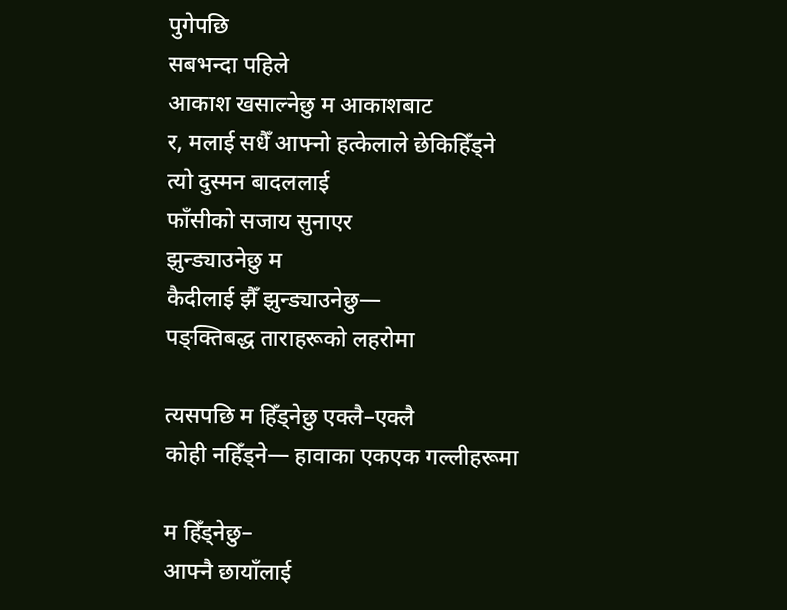पुगेपछि
सबभन्दा पहिले
आकाश खसाल्नेछु म आकाशबाट
र, मलाई सधैँ आफ्नो हत्केलाले छेकिहिँड्ने
त्यो दुस्मन बादललाई
फाँसीको सजाय सुनाएर
झुन्ड्याउनेछु म
कैदीलाई झैँ झुन्ड्याउनेछु—
पङ्क्तिबद्ध ताराहरूको लहरोमा

त्यसपछि म हिँड्नेछु एक्लै–एक्लै
कोही नहिँड्ने— हावाका एकएक गल्लीहरूमा

म हिँड्नेछु–
आफ्नै छायाँलाई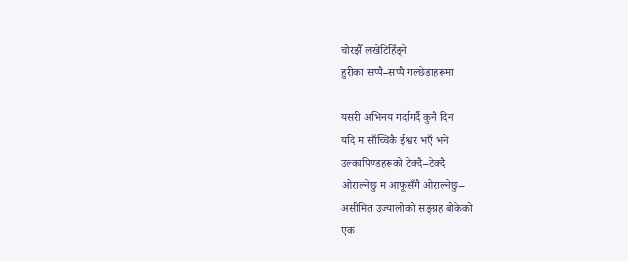चोरझैँ लखेटिहिँड्ने
हुरीका सप्पै–सप्पै गल्छेडाहरूमा

यसरी अभिनय गर्दागर्दै कुनै दिन
यदि म साँच्चिकै ईश्वर भएँ भने
उल्कापिण्डहरूको टेक्दै–टेक्दै
ओराल्नेछु म आफूसँगै ओराल्नेछु–
असीमित उज्यालोको सङ्ग्रह बोकेको
एक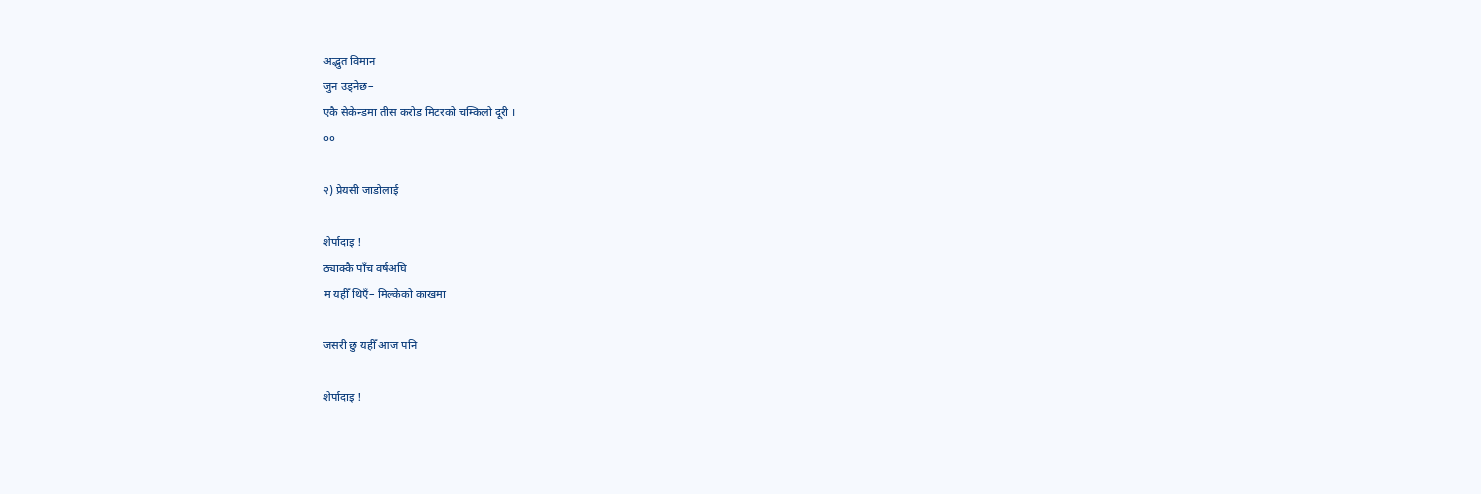अद्भुत विमान
जुन उड्नेछ–
एकै सेकेन्डमा तीस करोड मिटरको चम्किलो दूरी ।
००

२) प्रेयसी जाडोलाई

शेर्पादाइ !
ठ्याक्कै पाँच वर्षअघि
म यहीँ थिएँ– मिल्केको काखमा

जसरी छु यहीँ आज पनि

शेर्पादाइ !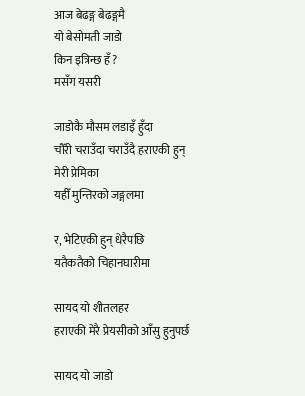आज बेढङ्ग बेढङ्गमै
यो बेसोमती जाडो
किन इत्रिन्छ हँ ?
मसँग यसरी

जाडोकै मौसम लडाइँ हुँदा
चौँरी चराउँदा चराउँदै हराएकी हुन्
मेरी प्रेमिका
यहीँ मुन्तिरको जङ्गलमा

र, भेटिएकी हुन् धेरैपछि
यतैकतैको चिहानघारीमा

सायद यो शीतलहर
हराएकी मेरै प्रेयसीको आँसु हुनुपर्छ

सायद यो जाडो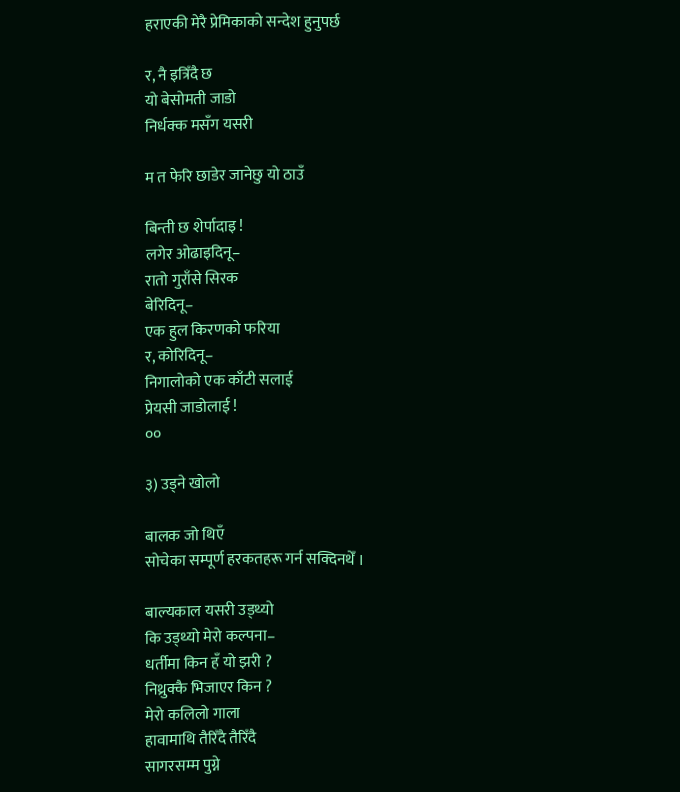हराएकी मेरै प्रेमिकाको सन्देश हुनुपर्छ

र, नै इत्रिँदै छ
यो बेसोमती जाडो
निर्धक्क मसँग यसरी

म त फेरि छाडेर जानेछु यो ठाउँ

बिन्ती छ शेर्पादाइ !
लगेर ओढाइदिनू–
रातो गुराँसे सिरक
बेरिदिनू–
एक हुल किरणको फरिया
र, कोरिदिनू–
निगालोको एक काँटी सलाई
प्रेयसी जाडोलाई !
००

३) उड्ने खोलो

बालक जो थिएँ
सोचेका सम्पूर्ण हरकतहरू गर्न सक्दिनथेँ ।

बाल्यकाल यसरी उड्थ्यो
कि उड्थ्यो मेरो कल्पना–
धर्तीमा किन हँ यो झरी ?
निथ्रुक्कै भिजाएर किन ?
मेरो कलिलो गाला
हावामाथि तैरिँदै तैरिँदै
सागरसम्म पुग्ने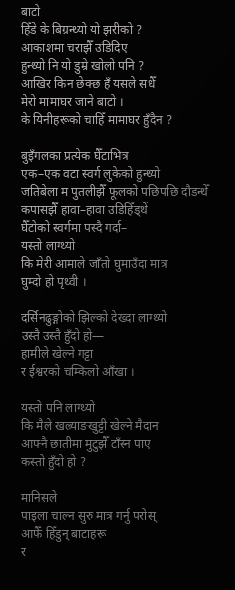बाटो
हिँडे के बिग्रन्थ्यो यो झरीको ?
आकाशमा चराझैँ उडिदिए
हुन्थ्यो नि यो डुम्रे खोलो पनि ?
आखिर किन छेक्छ हँ यसले सधैँ
मेरो मामाघर जाने बाटो ।
के यिनीहरूको चाहिँ मामाघर हुँदैन ?

बुइँगलका प्रत्येक घैँटाभित्र
एक–एक वटा स्वर्ग लुकेको हुन्थ्यो
जतिबेला म पुतलीझैँ फूलको पछिपछि दौडन्थेँ
कपासझैँ हावा–हावा उडिहिँड्थें
घैँटोको स्वर्गमा पस्दै गर्दा–
यस्तो लाग्थ्यो
कि मेरी आमाले जाँतो घुमाउँदा मात्र
घुम्दो हो पृथ्वी ।

दर्सिनढुङ्गोको झिल्को देख्दा लाग्थ्यो
उस्तै उस्तै हुँदो हो—
हामीले खेल्ने गट्टा
र ईश्वरको चम्किलो आँखा ।

यस्तो पनि लाग्थ्यो
कि मैले खल्र्याङखुट्टी खेल्ने मैदान
आफ्नै छातीमा मुटुझैँ टाँस्न पाए
कस्तो हुँदो हो ?

मानिसले
पाइला चाल्न सुरु मात्र गर्नु परोस्
आफैँ हिँडुन् बाटाहरू
र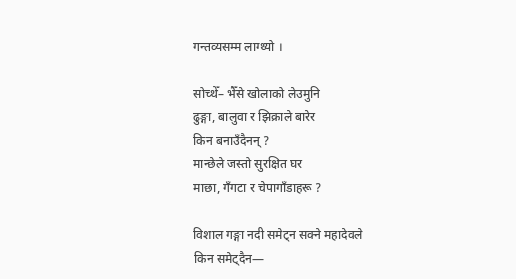गन्तव्यसम्म लाग्थ्यो ।

सोच्थेँ– भैँसे खोलाको लेउमुनि
ढुङ्गा, बालुवा र झिक्राले बारेर
किन बनाउँदैनन् ?
मान्छेले जस्तो सुरक्षित घर
माछा, गँगटा र चेपागाँडाहरू ?

विशाल गङ्गा नदी समेट्न सक्ने महादेवले
किन समेट्दैन—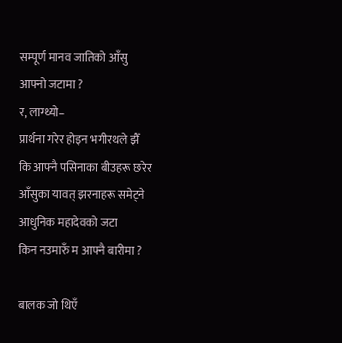सम्पूर्ण मानव जातिको आँसु
आफ्नो जटामा ?
र, लाग्थ्यो–
प्रार्थना गरेर होइन भगीरथले झैँ
कि आफ्नै पसिनाका बीउहरू छरेर
आँसुका यावत् झरनाहरू समेट्ने
आधुनिक महादेवको जटा
किन नउमारुँ म आफ्नै बारीमा ?

बालक जो थिएँ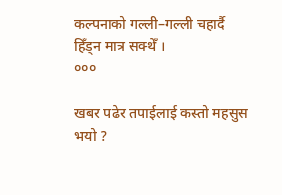कल्पनाको गल्ली–गल्ली चहार्दै
हिँड्न मात्र सक्थेँ ।
०००

खबर पढेर तपाईलाई कस्तो महसुस भयो ?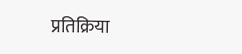प्रतिक्रिया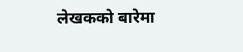लेखकको बारेमा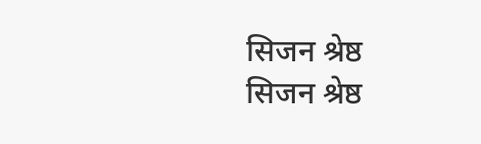सिजन श्रेष्ठ
सिजन श्रेष्ठ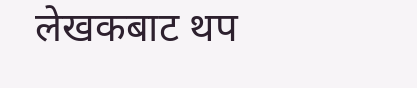लेखकबाट थप